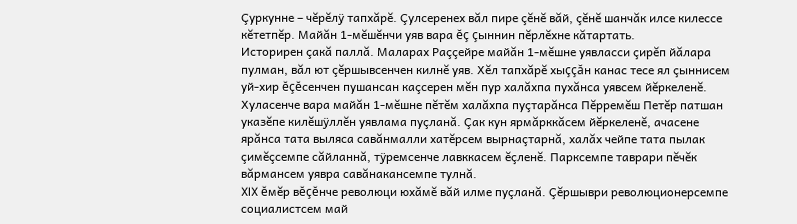Çуркунне – чĕрĕлÿ тапхăрĕ. Çулсеренех вăл пире çĕнĕ вăй, çĕнĕ шанчăк илсе килессе кĕтетпĕр. Майăн 1-мĕшĕнчи уяв вара ĕç çыннин пĕрлĕхне кăтартать.
Историрен çакă паллă. Маларах Раççейре майăн 1-мĕшне уявласси çирĕп йăлара пулман, вăл ют çĕршывсенчен килнĕ уяв. Хĕл тапхăрĕ хыççăн канас тесе ял çыннисем уй-хир ĕçĕсенчен пушансан каçсерен мĕн пур халăхпа пухăнса уявсем йĕркеленĕ. Хуласенче вара майăн 1-мĕшне пĕтĕм халăхпа пуçтарăнса Пĕрремĕш Петĕр патшан указĕпе килĕшÿллĕн уявлама пуçланă. Çак кун ярмăрккăсем йĕркеленĕ, ачасене ярăнса тата выляса савăнмалли хатĕрсем вырнаçтарнă, халăх чейпе тата пылак çимĕçсемпе сăйланнă, тÿремсенче лавккасем ĕçленĕ. Парксемпе таврари пĕчĕк вăрмансем уявра савăнакансемпе тулнă.
XIX ĕмĕр вĕçĕнче революци юхăмĕ вăй илме пуçланă. Çĕршыври революционерсемпе социалистсем май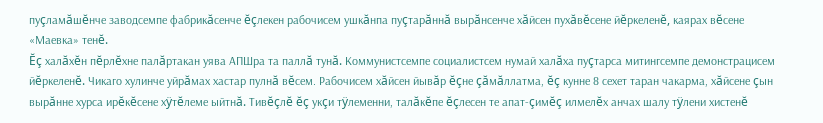пуçламăшĕнче заводсемпе фабрикăсенче ĕçлекен рабочисем ушкăнпа пуçтарăннă вырăнсенче хăйсен пухăвĕсене йĕркеленĕ, каярах вĕсене «Маевка» тенĕ.
Ĕç халăхĕн пĕрлĕхне палăртакан уява АПШра та паллă тунă. Коммунистсемпе социалистсем нумай халăха пуçтарса митингсемпе демонстрацисем йĕркеленĕ. Чикаго хулинче уйрăмах хастар пулнă вĕсем. Рабочисем хăйсен йывăр ĕçне çăмăллатма, ĕç кунне 8 сехет таран чакарма, хăйсене çын вырăнне хурса ирĕкĕсене хÿтĕлеме ыйтнă. Тивĕçлĕ ĕç укçи тÿлеменни, талăкĕпе ĕçлесен те апат-çимĕç илмелĕх анчах шалу тÿлени хистенĕ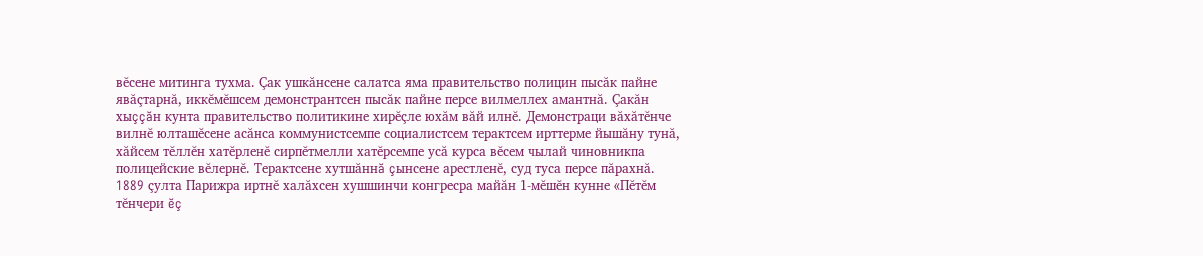вĕсене митинга тухма. Çак ушкăнсене салатса яма правительство полицин пысăк пайне явăçтарнă, иккĕмĕшсем демонстрантсен пысăк пайне персе вилмеллех амантнă. Çакăн хыççăн кунта правительство политикине хирĕçле юхăм вăй илнĕ. Демонстраци вăхăтĕнче вилнĕ юлташĕсене асăнса коммунистсемпе социалистсем терактсем ирттерме йышăну тунă, хăйсем тĕллĕн хатĕрленĕ сирпĕтмелли хатĕрсемпе усă курса вĕсем чылай чиновникпа полицейские вĕлернĕ. Терактсене хутшăннă çынсене арестленĕ, суд туса персе пăрахнă.
1889 çулта Парижра иртнĕ халăхсен хушшинчи конгресра майăн 1-мĕшĕн кунне «Пĕтĕм тĕнчери ĕç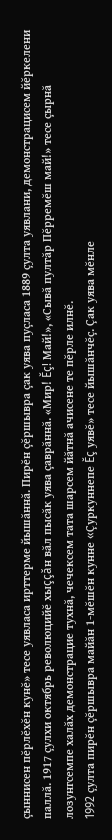çыннисен пĕрлĕхĕн кунĕ» тесе уявласа ирттерме йышăннă. Пирĕн çĕршывра çак уява пуçласа 1889 çулта уявлани, демонстрацисем йĕркелени паллă. 1917 çулхи октябрь революцийĕ хыççăн вăл пысăк уява çаврăннă. «Мир! Ĕç! Май!», «Сывă пултăр Пĕрремĕш май!» тесе çырнă лозунгсемпе халăх демонстрацие тухнă, чечексем тата шарсем йăтнă ачисене те пĕрле илнĕ.
1992 çулта пирĕн çĕршывра майăн 1-мĕшĕн кунне «Çуркуннепе Ĕç уявĕ» тесе йышăнчĕç. Çак уява мĕнле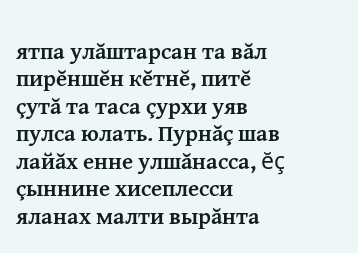ятпа улăштарсан та вăл пирĕншĕн кĕтнĕ, питĕ çутă та таса çурхи уяв пулса юлать. Пурнăç шав лайăх енне улшăнасса, ĕç çыннине хисеплесси яланах малти вырăнта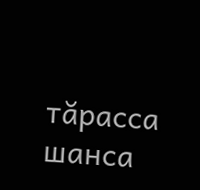тăрасса шанса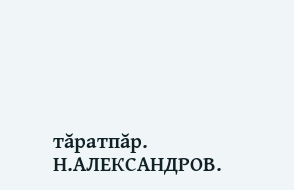тăратпăр.
Н.АЛЕКСАНДРОВ.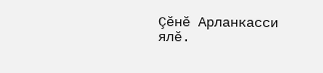Çĕнĕ Арланкасси ялĕ.